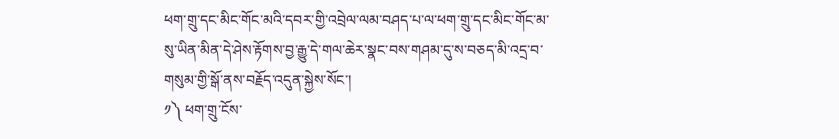ཕག་གྲུ་དང་མིང་གོང་མའི་དབར་གྱི་འབྲེལ་ལམ་བཤད་པ་ལ་ཕག་གྲུ་དང་མིང་གོང་མ་སུ་ཡིན་མིན་དེ་ཤེས་རྟོགས་བྱ་རྒྱུ་དེ་གལ་ཆེར་སྣང་བས་གཤམ་དུ་ས་བཅད་མི་འདྲ་བ་གསུམ་གྱི་སྒོ་ནས་བརྗོད་འདུན་སྐྱེས་སོང་།
༡༽ ཕག་གྲུ་ངོས་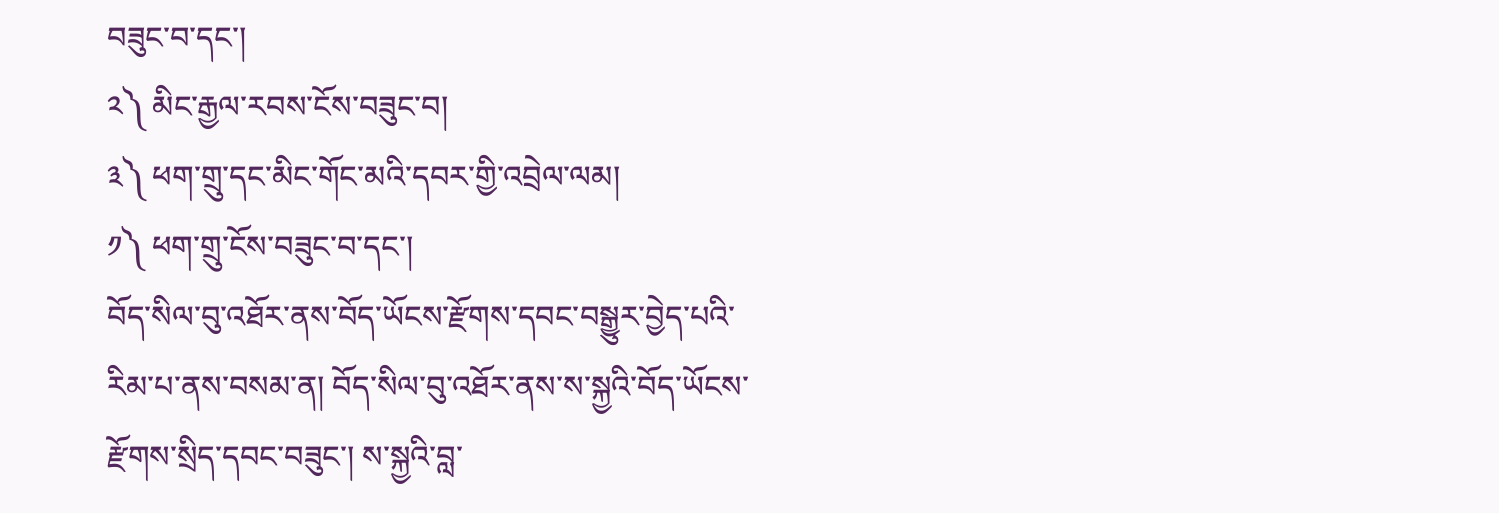བཟུང་བ་དང་།
༢༽ མིང་རྒྱལ་རབས་ངོས་བཟུང་བ།
༣༽ ཕག་གྲུ་དང་མིང་གོང་མའི་དབར་གྱི་འབྲེལ་ལམ།
༡༽ ཕག་གྲུ་ངོས་བཟུང་བ་དང་།
བོད་སིལ་བུ་འཐོར་ནས་བོད་ཡོངས་རྫོགས་དབང་བསྒྱུར་བྱེད་པའི་རིམ་པ་ནས་བསམ་ན། བོད་སིལ་བུ་འཐོར་ནས་ས་སྐྱའི་བོད་ཡོངས་རྫོགས་སྲིད་དབང་བཟུང་། ས་སྐྱའི་བླ་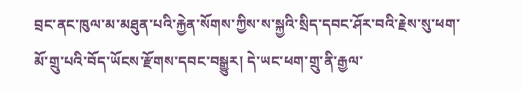བྲང་ནང་ཁུལ་མ་མཐུན་པའི་རྐྱེན་སོགས་ཀྱིས་ས་སྐྱའི་སྲིད་དབང་ཤོར་བའི་རྗེས་སུ་ཕག་མོ་གྲུ་པའི་བོད་ཡོངས་རྫོགས་དབང་བསྒྱུར། དེ་ཡང་ཕག་གྲུ་ནི་རྒྱལ་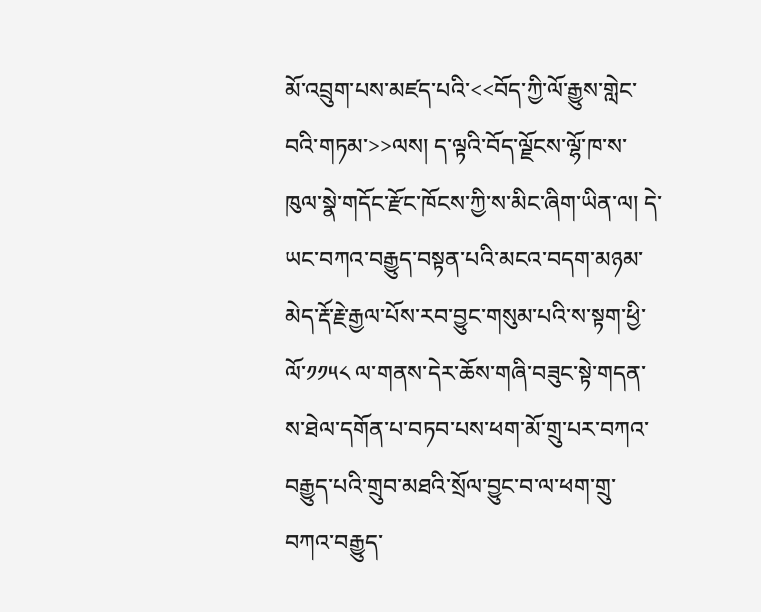མོ་འབྲུག་པས་མཛད་པའི་<<བོད་ཀྱི་ལོ་རྒྱུས་གླེང་བའི་གཏམ་>>ལས། ད་ལྟའི་བོད་ལྗོངས་ལྷོ་ཁ་ས་ཁུལ་སྣེ་གདོང་རྫོང་ཁོངས་ཀྱི་ས་མིང་ཞིག་ཡིན་ལ། དེ་ཡང་བཀའ་བརྒྱུད་བསྟན་པའི་མངའ་བདག་མཉམ་མེད་རྡོ་རྗེ་རྒྱལ་པོས་རབ་བྱུང་གསུམ་པའི་ས་སྟག་ཕྱི་ལོ་༡༡༥༨ ལ་གནས་དེར་ཆོས་གཞི་བཟུང་སྟེ་གདན་ས་ཐེལ་དགོན་པ་བཏབ་པས་ཕག་མོ་གྲུ་པར་བཀའ་བརྒྱུད་པའི་གྲུབ་མཐའི་སྲོལ་བྱུང་བ་ལ་ཕག་གྲུ་བཀའ་བརྒྱུད་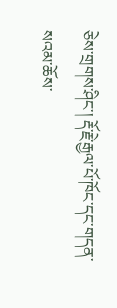ཅེས་གྲགས་ཤིང་། རྡོ་རྗེ་རྒྱལ་པོ་ཁོང་དང་གདན་སའམ་ཆོས་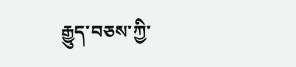རྒྱུད་བཅས་ཀྱི་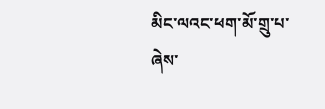མིང་ལའང་ཕག་མོ་གྲུ་པ་ཞེས་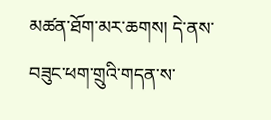མཚན་ཐོག་མར་ཆགས། དེ་ནས་བཟུང་ཕག་གྲུའི་གདན་ས་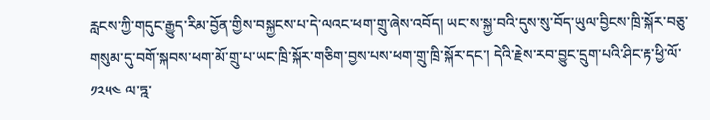རླངས་ཀྱི་གདུང་རྒྱུད་རིམ་བྱོན་གྱིས་བསྐྱངས་པ་དེ་ལའང་ཕག་གྲུ་ཞེས་འབོད། ཡང་ས་སྐྱ་བའི་དུས་སུ་བོད་ཡུལ་བྱིངས་ཁྲི་སྐོར་བཅུ་གསུམ་དུ་བགོ་སྐབས་ཕག་མོ་གྲུ་པ་ཡང་ཁྲི་སྐོར་གཅིག་བྱས་པས་ཕག་གྲུ་ཁྲི་སྐོར་དང་། དེའི་རྗེས་རབ་བྱུང་དྲུག་པའི་ཤིང་རྟ་ཕྱི་ལོ་༡༢༥༤ ལ་ཏྰ་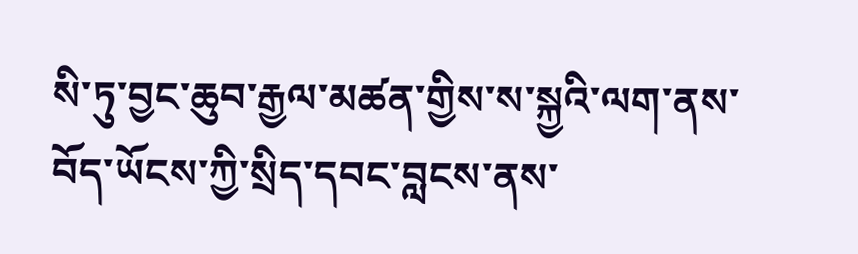སི་ཏུ་བྱང་ཆུབ་རྒྱལ་མཚན་གྱིས་ས་སྐྱའི་ལག་ནས་བོད་ཡོངས་ཀྱི་སྲིད་དབང་བླངས་ནས་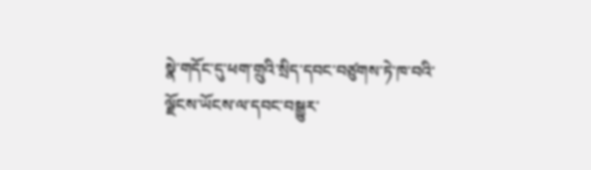སྣེ་གདོང་དུ་ཕག་གྲུའི་སྲིད་དབང་བཙུགས་ཏེ་ཁ་བའི་ལྗོངས་ཡོངས་ལ་དབང་བསྒྱུར་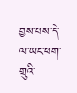བྱས་པས་དེ་ལ་ཡང་ཕག་གྲུའི་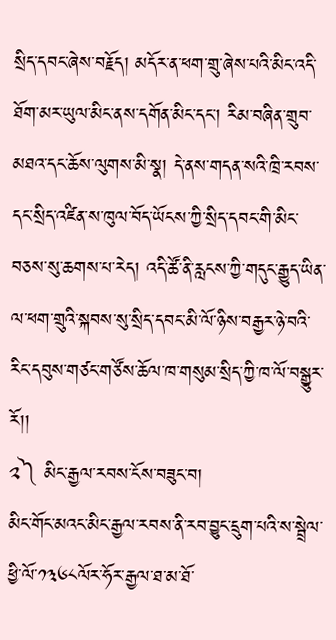སྲིད་དབང་ཞེས་བརྗོད། མདོར་ན་ཕག་གྲུ་ཞེས་པའི་མིང་འདི་ཐོག་མར་ཡུལ་མིང་ནས་དགོན་མིང་དང་། རིམ་བཞིན་གྲུབ་མཐའ་དང་ཆོས་ལུགས་མི་སྣ། དེ་ནས་གདན་སའི་ཁྲི་རབས་དང་སྲིད་འཛིན་ས་ཁུལ་བོད་ཡོངས་ཀྱི་སྲིད་དབང་གི་མིང་བཅས་སུ་ཆགས་པ་རེད། འདི་ཚོ་ནི་རླངས་ཀྱི་གདུང་རྒྱུད་ཡིན་ལ་ཕག་གྲུའི་སྐབས་སུ་སྲིད་དབང་མི་ལོ་ཉིས་བརྒྱར་ཉེ་བའི་རིང་དབུས་གཙང་གཙོས་ཆོལ་ཁ་གསུམ་སྲིད་ཀྱི་ཁ་ལོ་བསྒྱུར་རོ།།
༢༽ མིང་རྒྱལ་རབས་ངོས་བཟུང་བ།
མིང་གོང་མའང་མིང་རྒྱལ་རབས་ནི་རབ་བྱུང་དྲུག་པའི་ས་སྦྲེལ་ཕྱི་ལོ་༡༣༦༨ལོར་ཧོར་རྒྱལ་ཐ་མ་ཐོ་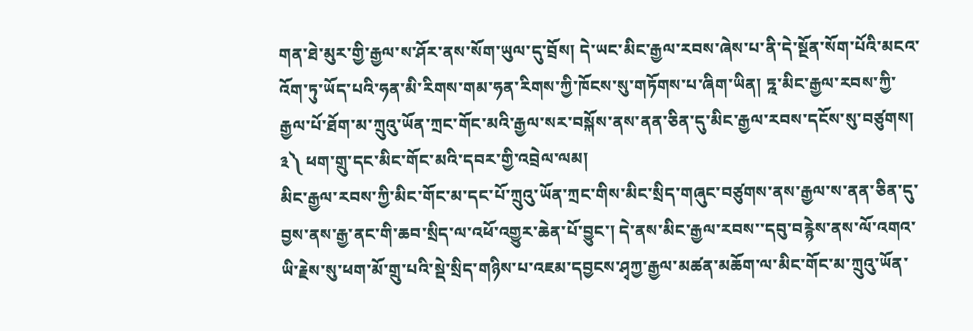གན་ཐེ་མུར་གྱི་རྒྱལ་ས་ཤོར་ནས་སོག་ཡུལ་དུ་བྲོས། དེ་ཡང་མིང་རྒྱལ་རབས་ཞེས་པ་ནི་དེ་སྔོན་སོག་པོའི་མངའ་འོག་ཏུ་ཡོད་པའི་ཧན་མི་རིགས་གམ་ཧན་རིགས་ཀྱི་ཁོངས་སུ་གཏོགས་པ་ཞིག་ཡིན། ཏྰ་མིང་རྒྱལ་རབས་ཀྱི་རྒྱལ་པོ་ཐོག་མ་ཀྲུའུ་ཡོན་ཀྲང་གོང་མའི་རྒྱལ་སར་བསྐོས་ནས་ནན་ཅིན་དུ་མིང་རྒྱལ་རབས་དངོས་སུ་བཙུགས།
༣༽ ཕག་གྲུ་དང་མིང་གོང་མའི་དབར་གྱི་འབྲེལ་ལམ།
མིང་རྒྱལ་རབས་ཀྱི་མིང་གོང་མ་དང་པོ་ཀྲུའུ་ཡོན་ཀྲང་གིས་མིང་སྲིད་གཞུང་བཙུགས་ནས་རྒྱལ་ས་ནན་ཅིན་དུ་བྱས་ནས་རྒྱ་ནང་གི་ཆབ་སྲིད་ལ་འཕོ་འགྱུར་ཆེན་པོ་བྱུང་། དེ་ནས་མིང་རྒྱལ་རབས་་དབུ་བརྙེས་ནས་ལོ་འགའ་ཡི་རྗེས་སུ་ཕག་མོ་གྲུ་པའི་སྡེ་སྲིད་གཉིས་པ་འཇམ་དབྱངས་ཤྭཀྱ་རྒྱལ་མཚན་མཆོག་ལ་མིང་གོང་མ་ཀྲུའུ་ཡོན་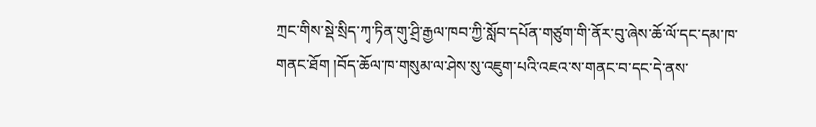ཀྲང་གིས་སྡེ་སྲིད་ཀྭ་ཏིན་གུ་ཤྲི་རྒྱལ་ཁབ་ཀྱི་སློབ་དཔོན་གཙུག་གི་ནོར་བུ་ཞེས་ཆོ་ལོ་དང་དམ་ཁ་གནང་ཐོག །བོད་ཆོལ་ཁ་གསུམ་ལ་ཤེས་སུ་འཇུག་པའི་འཇའ་ས་གནང་བ་དང་དེ་ནས་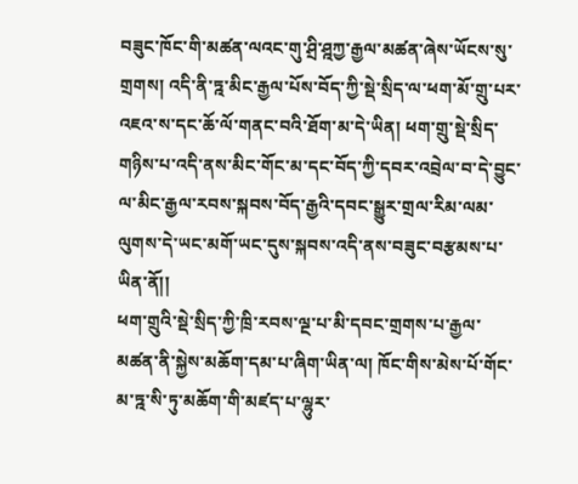བཟུང་ཁོང་གི་མཚན་ལའང་གུ་ཤྲི་ཤྰཀྱ་རྒྱལ་མཚན་ཞེས་ཡོངས་སུ་གྲགས། འདི་ནི་ཏྰ་མིང་རྒྱལ་པོས་བོད་ཀྱི་སྡེ་སྲིད་ལ་ཕག་མོ་གྲུ་པར་འཇའ་ས་དང་ཆོ་ལོ་གནང་བའི་ཐོག་མ་དེ་ཡིན། ཕག་གྲུ་སྡེ་སྲིད་གཉིས་པ་འདི་ནས་མིང་གོང་མ་དང་བོད་ཀྱི་དབར་འབྲེལ་བ་དེ་བྱུང་ལ་མིང་རྒྱལ་རབས་སྐབས་བོད་རྒྱའི་དབང་སྒྱུར་གྲལ་རིམ་ལམ་ལུགས་དེ་ཡང་མགོ་ཡང་དུས་སྐབས་འདི་ནས་བཟུང་བརྩམས་པ་ཡིན་ནོ།།
ཕག་གྲུའི་སྡེ་སྲིད་ཀྱི་ཁྲི་རབས་ལྔ་པ་མི་དབང་གྲགས་པ་རྒྱལ་མཚན་ནི་སྐྱེས་མཆོག་དམ་པ་ཞིག་ཡིན་ལ། ཁོང་གིས་མེས་པོ་གོང་མ་ཏྰ་སི་ཏུ་མཆོག་གི་མཛད་པ་ལྷུར་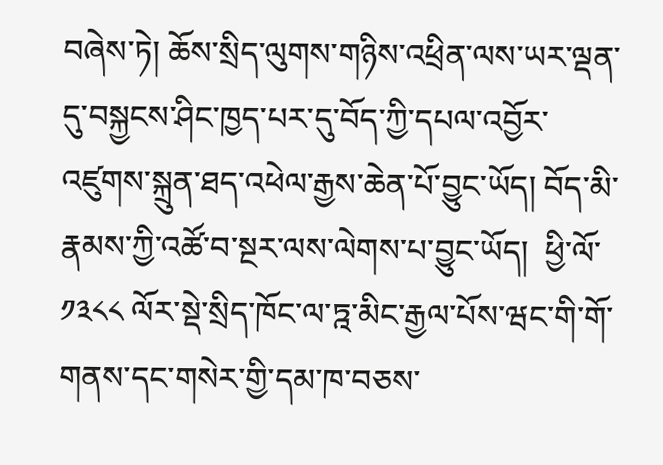བཞེས་ཏེ། ཆོས་སྲིད་ལུགས་གཉིས་འཕྲིན་ལས་ཡར་ལྡན་དུ་བསྐྱངས་ཤིང་ཁྱད་པར་དུ་བོད་ཀྱི་དཔལ་འབྱོར་འཛུགས་སྐྲུན་ཐད་འཕེལ་རྒྱས་ཆེན་པོ་བྱུང་ཡོད། བོད་མི་རྣམས་ཀྱི་འཚོ་བ་སྔར་ལས་ལེགས་པ་བྱུང་ཡོད།  ཕྱི་ལོ་༡༣༨༨ ལོར་སྡེ་སྲིད་ཁོང་ལ་ཏྰ་མིང་རྒྱལ་པོས་ཝང་གི་གོ་གནས་དང་གསེར་གྱི་དམ་ཁ་བཅས་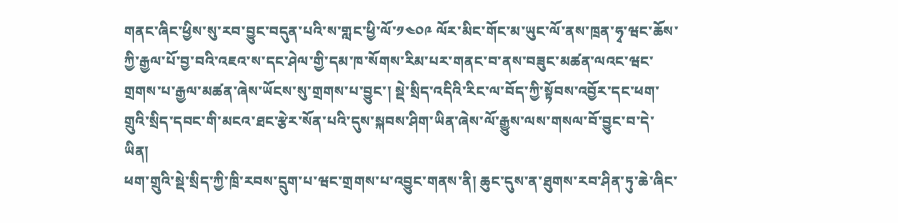གནང་ཞིང་ཕྱིས་སུ་རབ་བྱུང་བདུན་པའི་ས་གླང་ཕྱི་ལོ་༡༤༠༩ ལོར་མིང་གོང་མ་ཡུང་ལོ་ནས་ཁྲན་ཧྭ་ཝང་ཆོས་ཀྱི་རྒྱལ་པོ་བྱ་བའི་འཇའ་ས་དང་ཤེལ་གྱི་དམ་ཁ་སོགས་རིམ་པར་གནང་བ་ནས་བཟུང་མཚན་ལའང་ཝང་གྲགས་པ་རྒྱལ་མཚན་ཞེས་ཡོངས་སུ་གྲགས་པ་བྱུང་། སྡེ་སྲིད་འདིའི་རིང་ལ་བོད་ཀྱི་སྟོབས་འབྱོར་དང་ཕག་གྲུའི་སྲིད་དབང་གི་མངའ་ཐང་རྩེར་སོན་པའི་དུས་སྐབས་ཤིག་ཡིན་ཞེས་ལོ་རྒྱུས་ལས་གསལ་བོ་བྱུང་བ་དེ་ཡིན།
ཕག་གྲུའི་སྡེ་སྲིད་ཀྱི་ཁྲི་རབས་དྲུག་པ་ཝང་གྲགས་པ་འབྱུང་གནས་ནི། ཆུང་དུས་ན་ཐུགས་རབ་ཤིན་ཏུ་ཆེ་ཞིང་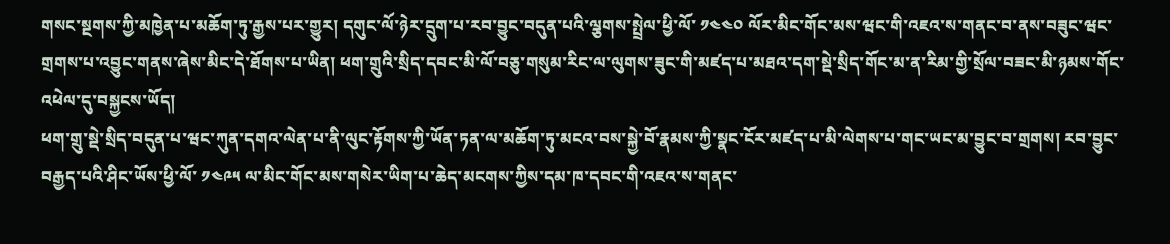གསང་སྔགས་ཀྱི་མཁྱེན་པ་མཆོག་ཏུ་རྒྱས་པར་གྱུར། དགུང་ལོ་ཉེར་དྲུག་པ་རབ་བྱུང་བདུན་པའི་ལྕགས་སྤྲེལ་ཕྱི་ལོ་ ༡༤༤༠ ལོར་མིང་གོང་མས་ཝང་གི་འཇའ་ས་གནང་བ་ནས་བཟུང་ཝང་གྲགས་པ་འབྱུང་གནས་ཞེས་མིང་དེ་ཐོགས་པ་ཡིན། ཕག་གྲུའི་སྲིད་དབང་མི་ལོ་བཅུ་གསུམ་རིང་ལ་ལུགས་ཟུང་གི་མཛད་པ་མཐའ་དག་སྡེ་སྲིད་གོང་མ་ན་རིམ་གྱི་སྲོལ་བཟང་མི་ཉམས་གོང་འཕེལ་དུ་བསྐྱངས་ཡོད།
ཕག་གྲུ་སྡེ་སྲིད་བདུན་པ་ཝང་ཀུན་དགའ་ལེན་པ་ནི་ལུང་རྟོགས་ཀྱི་ཡོན་ཏན་ལ་མཆོག་ཏུ་མངའ་བས་སྐྱེ་བོ་རྣམས་ཀྱི་སྣང་ངོར་མཛད་པ་མི་ལེགས་པ་གང་ཡང་མ་བྱུང་བ་གྲགས། རབ་བྱུང་བརྒྱད་པའི་ཤིང་ཡོས་ཕྱི་ལོ་ ༡༤༩༥ ལ་མིང་གོང་མས་གསེར་ཡིག་པ་ཆེད་མངགས་ཀྱིས་དམ་ཁ་དབང་གི་འཇའ་ས་གནང་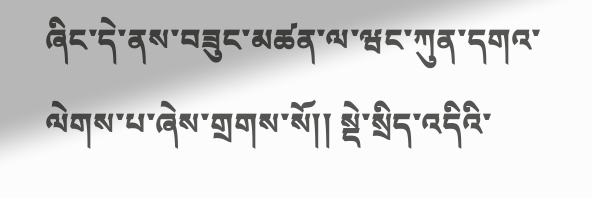ཞིང་དེ་ནས་བཟུང་མཚན་ལ་ཝང་ཀུན་དགའ་ལེགས་པ་ཞེས་གྲགས་སོ།། སྡེ་སྲིད་འདིའི་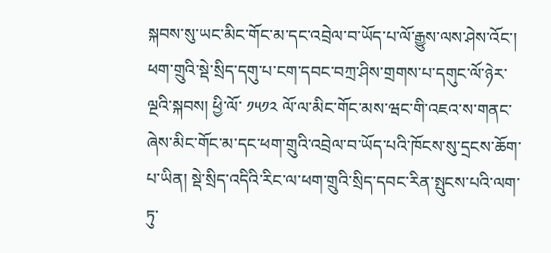སྐབས་སུ་ཡང་མིང་གོང་མ་དང་འབྲེལ་བ་ཡོད་པ་ལོ་རྒྱུས་ལས་ཤེས་འོང་།
ཕག་གྲུའི་སྡེ་སྲིད་དགུ་པ་ངག་དབང་བཀྲ་ཤིས་གྲགས་པ་དགུང་ལོ་ཉེར་ལྔའི་སྐབས། ཕྱི་ལོ་ ༡༥༡༢ ལོ་ལ་མིང་གོང་མས་ཝང་གི་འཇའ་ས་གནང་ཞེས་མིང་གོང་མ་དང་ཕག་གྲུའི་འབྲེལ་བ་ཡོད་པའི་ཁོངས་སུ་དྲངས་ཆོག་པ་ཡིན། སྡེ་སྲིད་འདིའི་རིང་ལ་ཕག་གྲུའི་སྲིད་དབང་རིན་སྤུངས་པའི་ལག་ཏུ་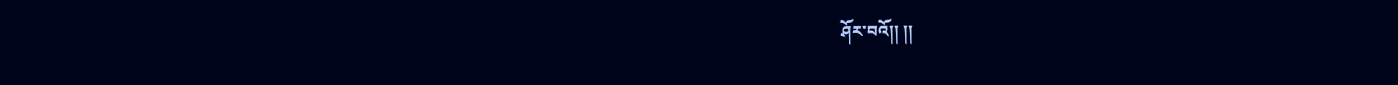ཤོར་བའོ།། །།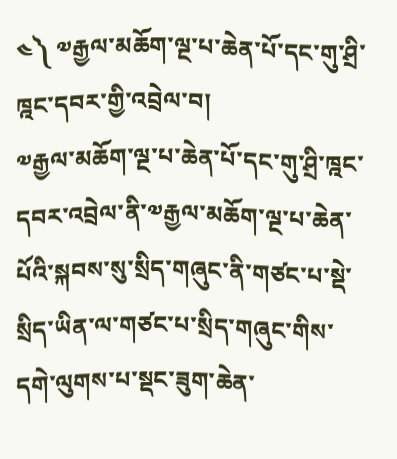༤༽ ༧རྒྱལ་མཆོག་ལྔ་པ་ཆེན་པོ་དང་གུ་ཤྲི་ཁྰང་དབར་གྱི་འབྲེལ་བ།
༧རྒྱལ་མཆོག་ལྔ་པ་ཆེན་པོ་དང་གུ་ཤྲི་ཁྰང་དབར་འབྲེལ་ནི་༧རྒྱལ་མཆོག་ལྔ་པ་ཆེན་པོའི་སྐབས་སུ་སྲིད་གཞུང་ནི་གཙང་པ་སྡེ་སྲིད་ཡིན་ལ་གཙང་པ་སྲིད་གཞུང་གིས་དགེ་ལུགས་པ་སྡང་ཟུག་ཆེན་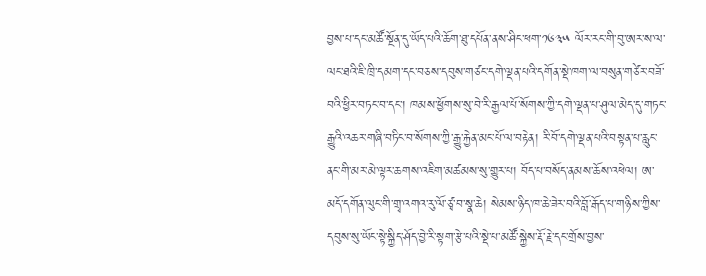བྱས་པ་དང་མཚོ་སྔོན་དུ་ཡོད་པའི་ཆོག་ཐུ་དཔོན་ནས་ཤིང་ཕག་༡༦༣༥ ལོར་རང་གི་བུ་ཨར་ས་ལ་ལང་ཐའི་ཇི་ཁྲི་དམག་དང་བཅས་དབུས་གཙང་དགེ་ལྡན་པའི་དགོན་སྡེ་ཁག་ལ་བསུན་གཙེར་བཟོ་བའི་ཕྱིར་བཏང་བ་དང་། ཁམས་ཕྱོགས་སུ་བེ་རི་རྒྱལ་པོ་སོགས་ཀྱི་དགེ་ལྡན་པ་ཤུལ་མེད་དུ་གཏང་རྒྱུའི་འཆར་གཞི་བཏིང་བ་སོགས་ཀྱི་རྒྱུ་རྐྱེན་མང་པོ་ལ་བརྟེན། རི་བོ་དགེ་ལྡན་པའི་བསྟན་པ་རླུང་ནང་གི་མར་མེ་ལྟར་ཆགས་འཇིག་མཚམས་སུ་གྱུར་པ། བོད་པ་བསོད་ནམས་ཆོས་འཕེལ། ཨ་མདོ་དགོན་ལུང་གི་གྲྭ་འགའ་རུ་ལོ་ཙྭ་བ་སྣ་ཆེ། སེམས་ཉིད་ཁ་ཆེ་ཟེར་བའི་བློ་རྒོད་པ་གཉིས་ཀྱིས་དབུས་སུ་ཡོང་སྟེ་སྐྱིད་ཤོད་བྱེ་རི་སྟག་རྩེ་པའི་སྡེ་པ་མཚོ་སྐྱེས་རྡོ་རྗེ་དང་གྲོས་བྱས་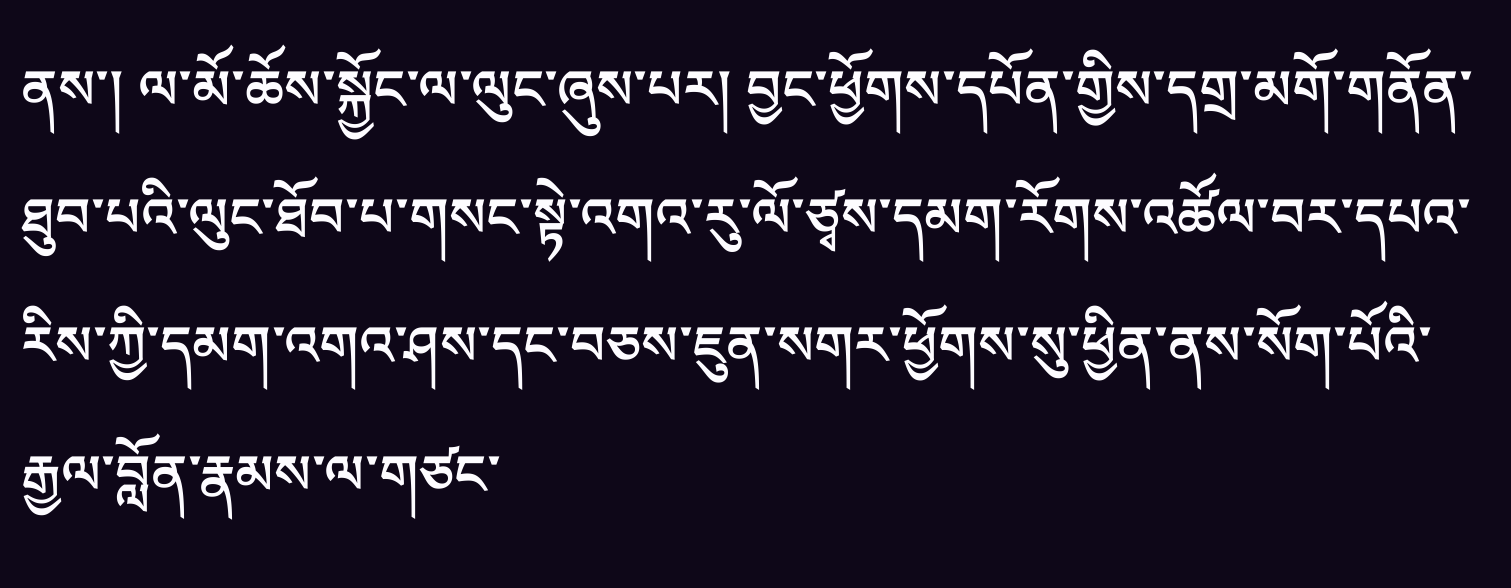ནས་། ལ་མོ་ཆོས་སྐྱོང་ལ་ལུང་ཞུས་པར། བྱང་ཕྱོགས་དཔོན་གྱིས་དགྲ་མགོ་གནོན་ཐུབ་པའི་ལུང་ཐོབ་པ་གསང་སྟེ་འགའ་རུ་ལོ་ཙྭས་དམག་རོགས་འཚོལ་བར་དཔའ་རིས་ཀྱི་དམག་འགའ་ཤས་དང་བཅས་ཇུན་སགར་ཕྱོགས་སུ་ཕྱིན་ནས་སོག་པོའི་རྒྱལ་བློན་རྣམས་ལ་གཙང་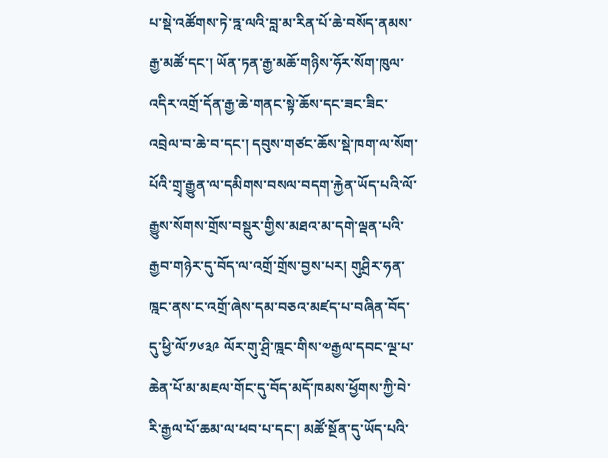པ་སྡེ་འཚོགས་ཏེ་ཏྰ་ལའི་བླ་མ་རིན་པོ་ཆེ་བསོད་ནམས་རྒྱ་མཚོ་དང་། ཡོན་ཏན་རྒྱ་མཆོ་གཉིས་ཧོར་སོག་ཁུལ་འདིར་འགྲོ་དོན་རྒྱ་ཆེ་གནང་སྟེ་ཆོས་དང་ཟང་ཟིང་འབྲེལ་བ་ཆེ་བ་དང་། དབུས་གཙང་ཆོས་སྡེ་ཁག་ལ་སོག་པོའི་གྲྭ་རྒྱུན་ལ་དམིགས་བསལ་བདག་རྐྱེན་ཡོད་པའི་ལོ་རྒྱུས་སོགས་གྲོས་བསྡུར་གྱིས་མཐའ་མ་དགེ་ལྡན་པའི་རྒྱབ་གཉེར་དུ་བོད་ལ་འགྲོ་གྲོས་བྱས་པར། གུཤྲིར་ཧན་ཁྰང་ནས་ང་འགྲོ་ཞེས་དམ་བཅའ་མཛད་པ་བཞིན་བོད་དུ་ཕྱི་ལོ་༡༦༣༩ ལོར་གུ་ཤྲི་ཁྰང་གིས་༧རྒྱལ་དབང་ལྔ་པ་ཆེན་པོ་མ་མཇལ་གོང་དུ་བོད་མདོ་ཁམས་ཕྱོགས་ཀྱི་བེ་རི་རྒྱལ་པོ་ཆམ་ལ་ཕབ་པ་དང་། མཚོ་སྔོན་དུ་ཡོད་པའི་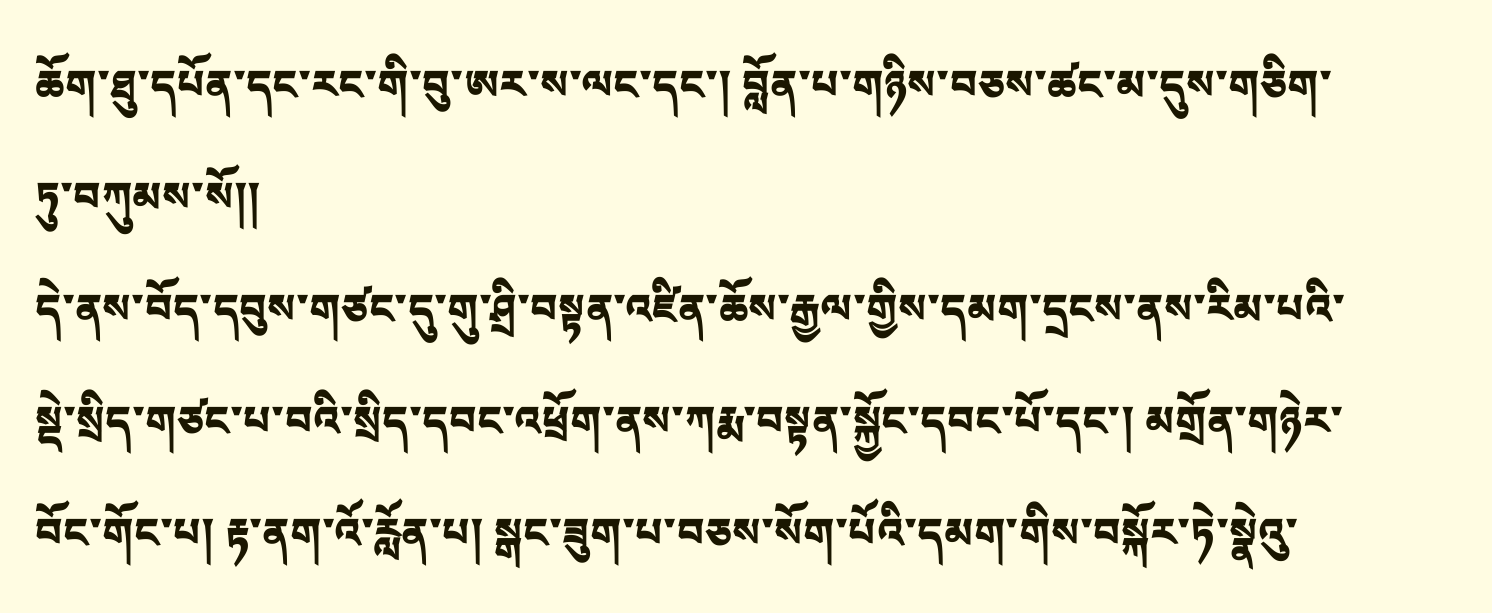ཆོག་ཐུ་དཔོན་དང་རང་གི་བུ་ཨར་ས་ལང་དང་། བློན་པ་གཉིས་བཅས་ཚང་མ་དུས་གཅིག་ཏུ་བཀུམས་སོ།།
དེ་ནས་བོད་དབུས་གཙང་དུ་གུ་ཤྲི་བསྟན་འཛིན་ཆོས་རྒྱལ་གྱིས་དམག་དྲངས་ནས་རིམ་པའི་སྡེ་སྲིད་གཙང་པ་བའི་སྲིད་དབང་འཕྲོག་ནས་ཀརྨ་བསྟན་སྐྱོང་དབང་པོ་དང་། མགྲོན་གཉེར་བོང་གོང་པ། རྟ་ནག་འོ་རློན་པ། སྒང་ཟུག་པ་བཅས་སོག་པོའི་དམག་གིས་བསྐོར་ཏེ་སྣེའུ་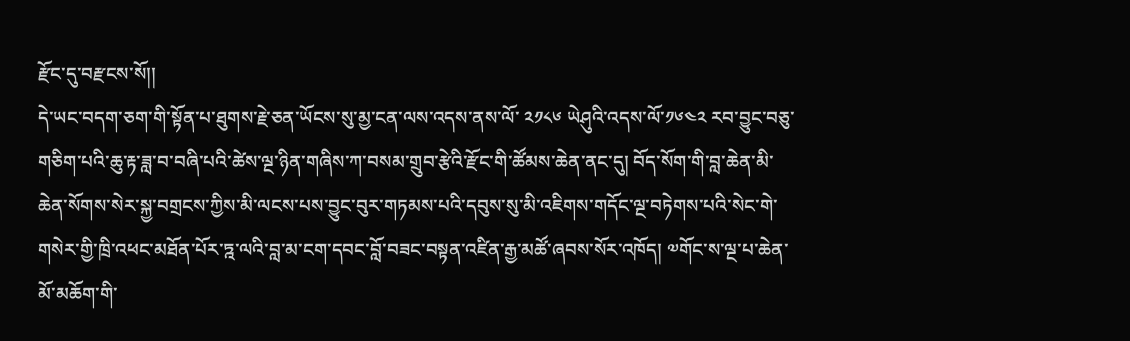རྫོང་དུ་བརྫངས་སོ།།
དེ་ཡང་བདག་ཅག་གི་སྟོན་པ་ཐུགས་རྗེ་ཅན་ཡོངས་སུ་མྱ་ངན་ལས་འདས་ནས་ལོ་ ༢༡༨༦ ཡེཤུའི་འདས་ལོ་༡༦༤༢ རབ་བྱུང་བཅུ་གཅིག་པའི་ཆུ་རྟ་ཟླ་བ་བཞི་པའི་ཚེས་ལྔ་ཉིན་གཞིས་ཀ་བསམ་གྲུབ་རྩེའི་རྫོང་གི་ཚོམས་ཆེན་ནང་དུ། བོད་སོག་གི་བླ་ཆེན་མི་ཆེན་སོགས་སེར་སྐྱ་བགྲངས་ཀྱིས་མི་ལངས་པས་བྱུང་བུར་གཏམས་པའི་དབུས་སུ་མི་འཇིགས་གདོང་ལྔ་བཏེགས་པའི་སེང་གེ་གསེར་གྱི་ཁྲི་འཕང་མཐོན་པོར་ཏྰ་ལའི་བླ་མ་ངག་དབང་བློ་བཟང་བསྟན་འཛིན་རྒྱ་མཚོ་ཞབས་སོར་འཁོད། ༧གོང་ས་ལྔ་པ་ཆེན་མོ་མཆོག་གི་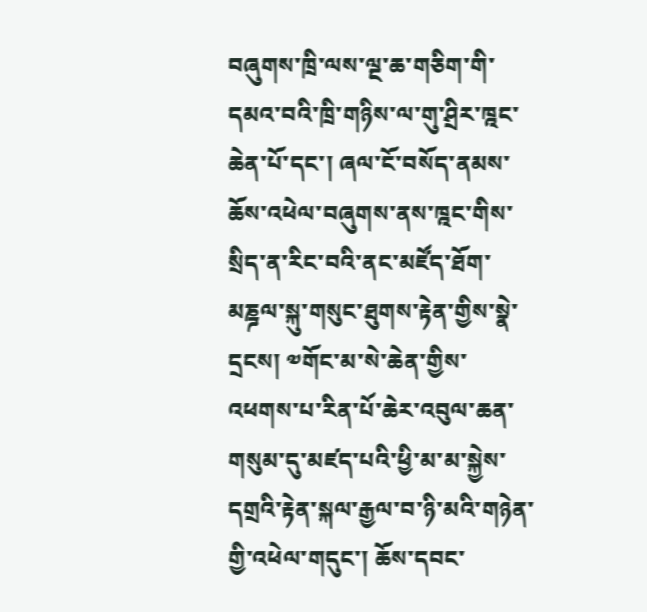བཞུགས་ཁྲི་ལས་ལྔ་ཆ་གཅིག་གི་དམའ་བའི་ཁྲི་གཉིས་ལ་གུ་ཤྲིར་ཁྰང་ཆེན་པོ་དང་། ཞལ་ངོ་བསོད་ནམས་ཆོས་འཕེལ་བཞུགས་ནས་ཁྰང་གིས་སྲིད་ན་རིང་བའི་ནང་མཛོད་ཐོག་མཎྜལ་སྐུ་གསུང་ཐུགས་རྟེན་གྱིས་སྣེ་དྲངས། ༧གོང་མ་སེ་ཆེན་གྱིས་འཕགས་པ་རིན་པོ་ཆེར་འབུལ་ཆན་གསུམ་དུ་མཛད་པའི་ཕྱི་མ་མ་སྐྱེས་དགྲའི་རྟེན་སྐལ་རྒྱལ་བ་ཉི་མའི་གཉེན་གྱི་འཕེལ་གདུང་། ཆོས་དབང་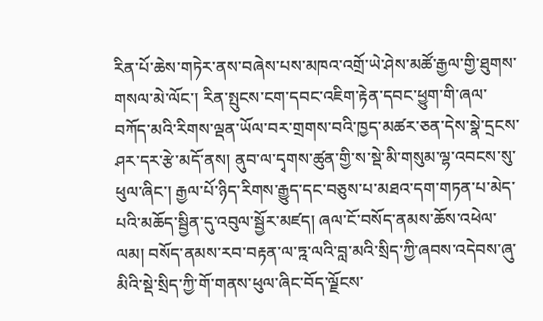རིན་པོ་ཆེས་གཏེར་ནས་བཞེས་པས་མཁའ་འགྲོ་ཡེ་ཤེས་མཚོ་རྒྱལ་གྱི་ཐུགས་གསལ་མེ་ལོང་། རིན་སྤུངས་ངག་དབང་འཇིག་རྟེན་དབང་ཕྱུག་གི་ཞལ་བཀོད་མའི་རིགས་ལྡན་ཡོལ་བར་གྲགས་བའི་ཁྱད་མཚར་ཅན་དེས་སྣེ་དྲངས་ཤར་དར་རྩེ་མདོ་ནས། ནུབ་ལ་དྭགས་ཚུན་གྱི་ས་སྡེ་མི་གསུམ་ལྷ་འབངས་སུ་ཕུལ་ཞིང་། རྒྱལ་པོ་ཉིད་རིགས་རྒྱུད་དང་བཅུས་པ་མཐའ་དག་གཏན་པ་མེད་པའི་མཆོད་སྦྱིན་དུ་འབུལ་སྦྱོར་མཛད། ཞལ་ངོ་བསོད་ནམས་ཆོས་འཕེལ་ལམ། བསོད་ནམས་རབ་བརྟན་ལ་ཏྰ་ལའི་བླ་མའི་སྲིད་ཀྱི་ཞབས་འདེབས་ཞུ་མིའི་སྡེ་སྲིད་ཀྱི་གོ་གནས་ཕུལ་ཞིང་བོད་ལྗོངས་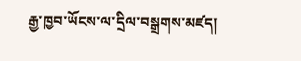རྒྱ་ཁྱབ་ཡོངས་ལ་དྲིལ་བསྒྲགས་མཛད།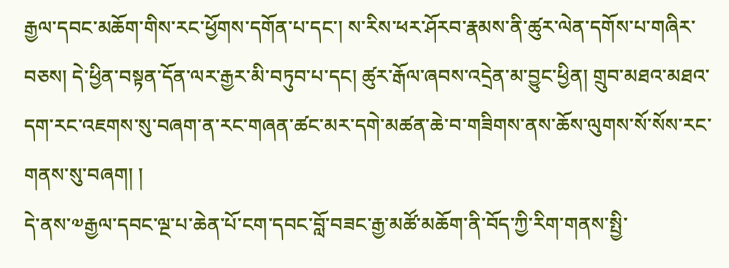རྒྱལ་དབང་མཆོག་གིས་རང་ཕྱོགས་དགོན་པ་དང་། ས་རིས་ཕར་ཤོརབ་རྣམས་ནི་ཚུར་ལེན་དགོས་པ་གཞིར་བཅས། དེ་ཕྱིན་བསྟན་དོན་ལར་རྒྱར་མི་བཏུབ་པ་དང། ཚུར་རྒོལ་ཞབས་འདྲེན་མ་བྱུང་ཕྱིན། གྲུབ་མཐའ་མཐའ་དག་རང་འཇགས་སུ་བཞག་ན་རང་གཞན་ཚང་མར་དགེ་མཚན་ཆེ་བ་གཟིགས་ནས་ཆོས་ལུགས་སོ་སོས་རང་གནས་སུ་བཞག། །
དེ་ནས་༧རྒྱལ་དབང་ལྔ་པ་ཆེན་པོ་ངག་དབང་བློ་བཟང་རྒྱ་མཚོ་མཆོག་ནི་བོད་ཀྱི་རིག་གནས་སྤྱི་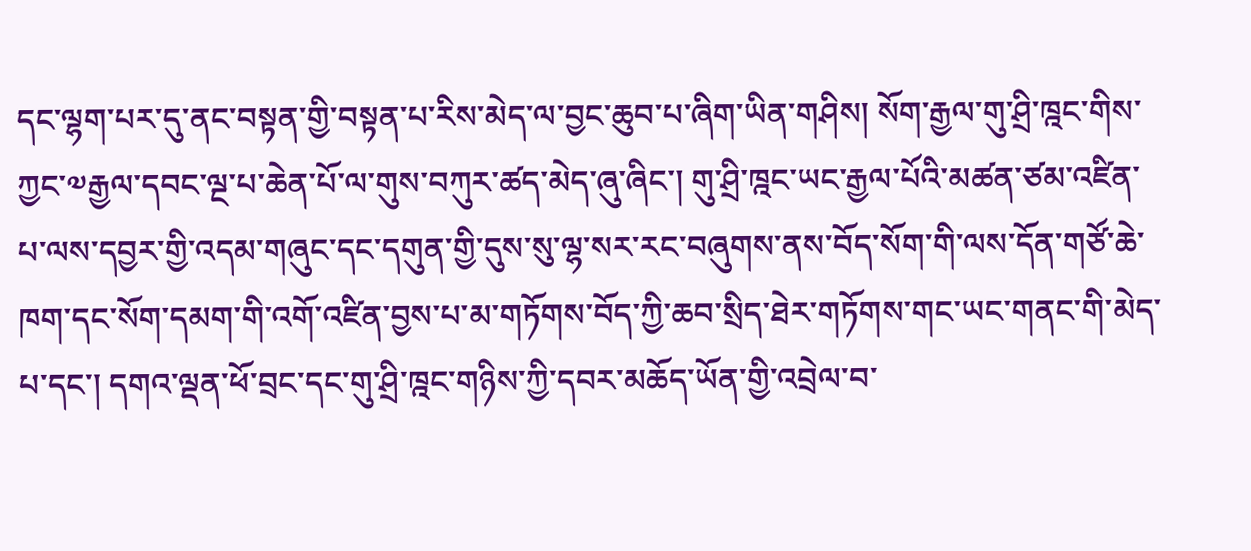དང་ལྷག་པར་དུ་ནང་བསྟན་གྱི་བསྟན་པ་རིས་མེད་ལ་བྱང་ཆུབ་པ་ཞིག་ཡིན་གཤིས། སོག་རྒྱལ་གུ་ཤྲི་ཁྰང་གིས་ཀྱང་༧རྒྱལ་དབང་ལྔ་པ་ཆེན་པོ་ལ་གུས་བཀུར་ཚད་མེད་ཞུ་ཞིང་། གུ་ཤྲི་ཁྰང་ཡང་རྒྱལ་པོའི་མཚན་ཙམ་འཛིན་པ་ལས་དབྱར་གྱི་འདམ་གཞུང་དང་དགུན་གྱི་དུས་སུ་ལྷ་སར་རང་བཞུགས་ནས་བོད་སོག་གི་ལས་དོན་གཙོ་ཆེ་ཁག་དང་སོག་དམག་གི་འགོ་འཛིན་བྱས་པ་མ་གཏོགས་བོད་ཀྱི་ཆབ་སྲིད་ཐེར་གཏོགས་གང་ཡང་གནང་གི་མེད་པ་དང་། དགའ་ལྡན་ཕོ་བྲང་དང་གུ་ཤྲི་ཁྰང་གཉིས་ཀྱི་དབར་མཆོད་ཡོན་གྱི་འབྲེལ་བ་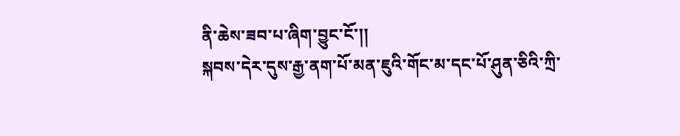ནི་ཆེས་ཟབ་པ་ཞིག་བྱུང་ངོ་།།
སྐབས་དེར་དུས་རྒྱ་ནག་པོ་མན་ཇུའི་གོང་མ་དང་པོ་ཤུན་ཅིའི་ཀྲི་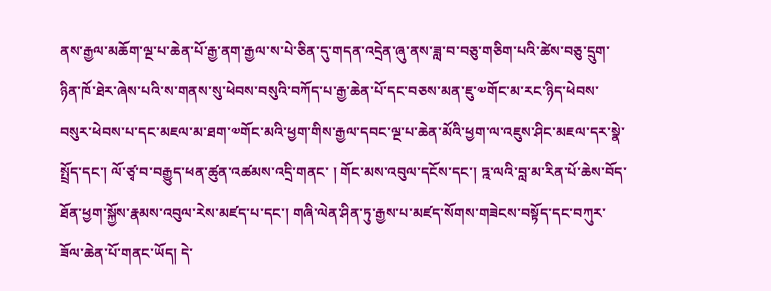ནས་རྒྱལ་མཆོག་ལྔ་པ་ཆེན་པོ་རྒྱ་ནག་རྒྱལ་ས་པེ་ཅིན་དུ་གདན་འདྲེན་ཞུ་ནས་ཟླ་བ་བཅུ་གཅིག་པའི་ཚེས་བཅུ་དྲུག་ཉིན་ཁོ་ཐེར་ཞེས་པའི་ས་གནས་སུ་ཕེབས་བསུའི་བཀོད་པ་རྒྱ་ཆེན་པོ་དང་བཅས་མན་ཇུ་༧གོང་མ་རང་ཉིད་ཕེབས་བསུར་ཕེབས་པ་དང་མཇལ་མ་ཐག་༧གོང་མའི་ཕྱག་གིས་རྒྱལ་དབང་ལྔ་པ་ཆེན་མོའི་ཕྱག་ལ་འཇུས་ཤིང་མཇལ་དར་སྣེ་སྤྲོད་དང་། ལོ་ཙྭ་བ་བརྒྱུད་ཕན་ཚུན་འཚམས་འདྲི་གནང་ ། གོང་མས་འབུལ་དངོས་དང་། ཏྰ་ལའི་བླ་མ་རིན་པོ་ཆེས་བོད་ཐོན་ཕྱག་སྐྱོས་རྣམས་འབུལ་རེས་མཛད་པ་དང་། གཞི་ལེན་ཤིན་ཏུ་རྒྱས་པ་མཛད་སོགས་གཟེངས་བསྟོད་དང་བཀུར་ཟོལ་ཆེན་པོ་གནང་ཡོད། དེ་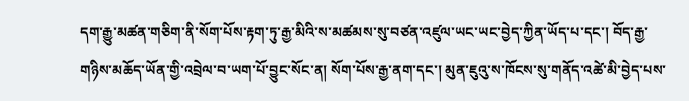དག་རྒྱུ་མཚན་གཅིག་ནི་སོག་པོས་རྟག་ཏུ་རྒྱ་མིའི་ས་མཚམས་སུ་བཙན་འཛུལ་ཡང་ཡང་བྱེད་ཀྱིན་ཡོད་པ་དང་། བོད་རྒྱ་གཉིས་མཆོད་ཡོན་གྱི་འབྲེལ་བ་ཡག་པོ་བྱུང་སོང་ན། སོག་པོས་རྒྱ་ནག་དང་། མུན་ཇུའུ་ས་ཁོངས་སུ་གནོད་འཚེ་མི་བྱེད་པས་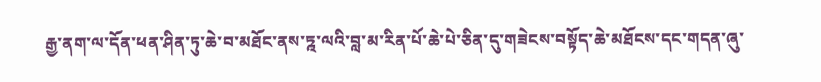རྒྱ་ནག་ལ་དོན་ཕན་ཤིན་ཏུ་ཆེ་བ་མཐོང་ནས་ཏྰ་ལའི་བླ་མ་རིན་པོ་ཆེ་པེ་ཅིན་དུ་གཟེངས་བསྟོད་ཆེ་མཐོངས་དང་གདན་ཞུ་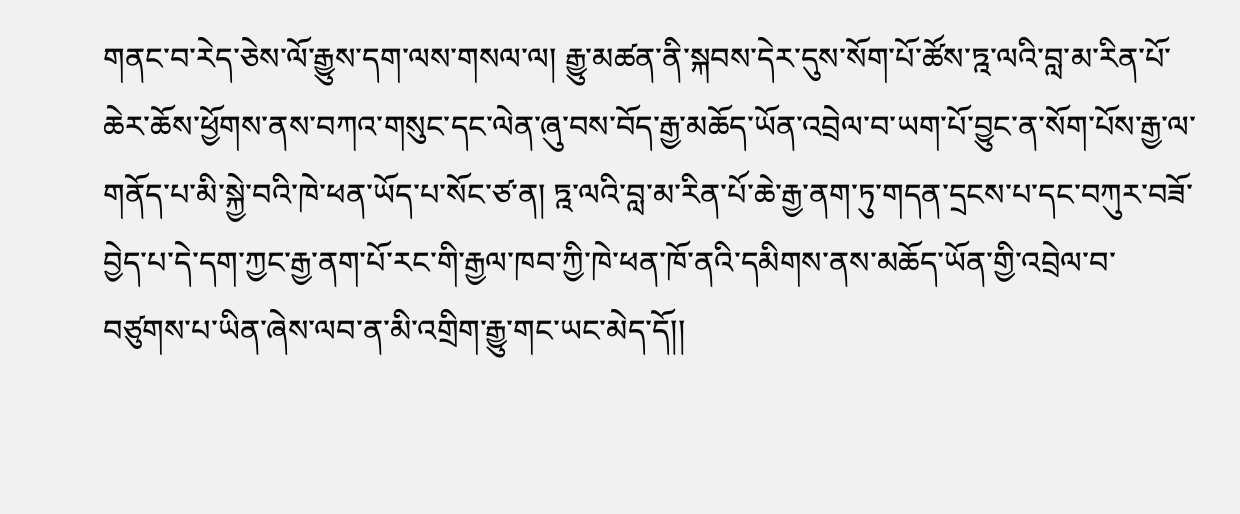གནང་བ་རེད་ཅེས་ལོ་རྒྱུས་དག་ལས་གསལ་ལ། རྒྱུ་མཚན་ནི་སྐབས་དེར་དུས་སོག་པོ་ཚོས་ཏྰ་ལའི་བླ་མ་རིན་པོ་ཆེར་ཆོས་ཕྱོགས་ནས་བཀའ་གསུང་དང་ལེན་ཞུ་བས་བོད་རྒྱ་མཆོད་ཡོན་འབྲེལ་བ་ཡག་པོ་བྱུང་ན་སོག་པོས་རྒྱ་ལ་གནོད་པ་མི་སྐྱེ་བའི་ཁེ་ཕན་ཡོད་པ་སོང་ཙ་ན། ཏྰ་ལའི་བླ་མ་རིན་པོ་ཆེ་རྒྱ་ནག་ཏུ་གདན་དྲངས་པ་དང་བཀུར་བཟོ་བྱེད་པ་དེ་དག་ཀྱང་རྒྱ་ནག་པོ་རང་གི་རྒྱལ་ཁབ་ཀྱི་ཁེ་ཕན་ཁོ་ནའི་དམིགས་ནས་མཆོད་ཡོན་གྱི་འབྲེལ་བ་བཙུགས་པ་ཡིན་ཞེས་ལབ་ན་མི་འགྲིག་རྒྱུ་གང་ཡང་མེད་དོ།།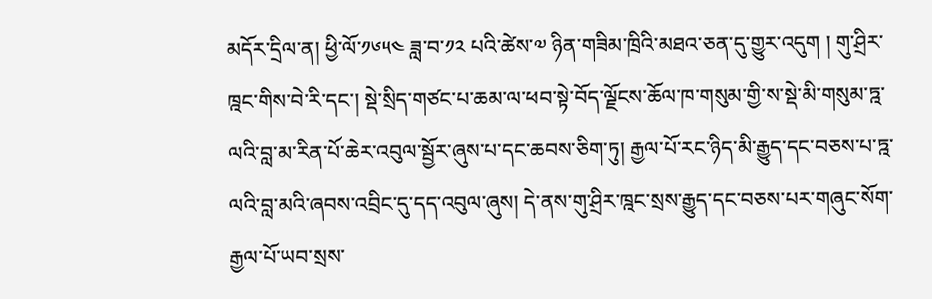མདོར་དྲིལ་ན། ཕྱི་ལོ་༡༦༥༤ ཟླ་བ་༡༢ པའི་ཚེས་༧ ཉིན་གཟིམ་ཁྲིའི་མཐའ་ཅན་དུ་གྱུར་འདུག ། གུ་ཤྲིར་ཁྰང་གིས་བེ་རི་དང་། སྡེ་སྲིད་གཙང་པ་ཆམ་ལ་ཕབ་སྟེ་བོད་ལྗོངས་ཆོལ་ཁ་གསུམ་གྱི་ས་སྡེ་མི་གསུམ་ཏྰ་ལའི་བླ་མ་རིན་པོ་ཆེར་འབུལ་སྦྱོར་ཞུས་པ་དང་ཆབས་ཅིག་ཏུ། རྒྱལ་པོ་རང་ཉིད་མི་རྒྱུད་དང་བཅས་པ་ཏྰ་ལའི་བླ་མའི་ཞབས་འབྲིང་དུ་དད་འབུལ་ཞུས། དེ་ནས་གུ་ཤྲིར་ཁྰང་སྲས་རྒྱུད་དང་བཅས་པར་གཞུང་སོག་རྒྱལ་པོ་ཡབ་སྲས་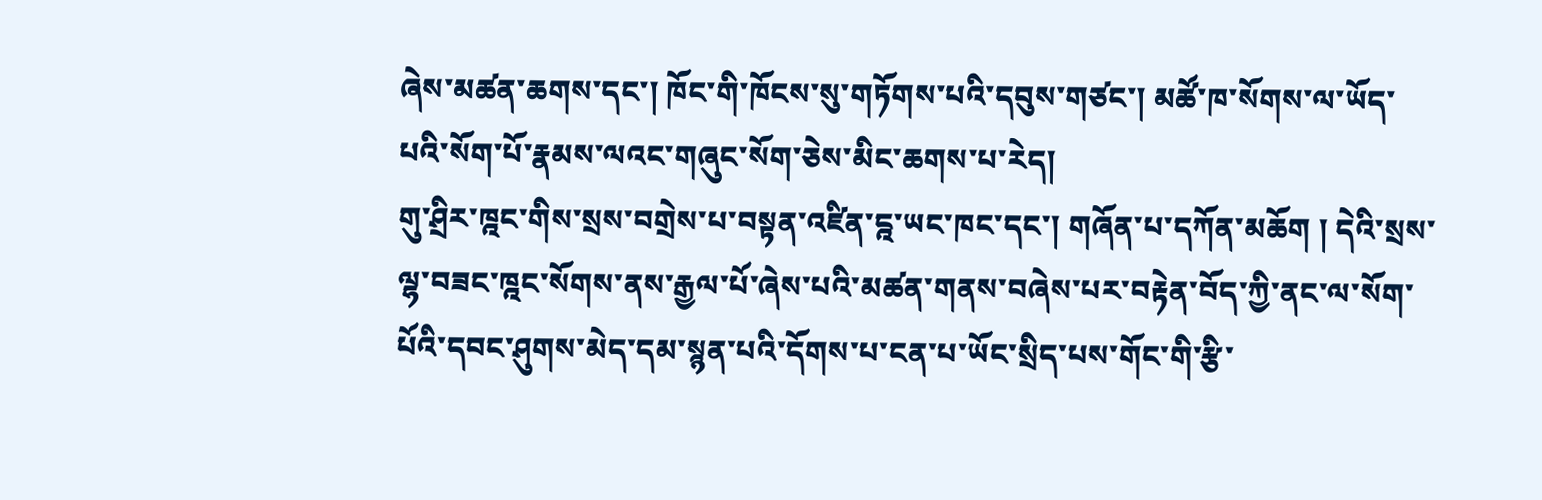ཞེས་མཚན་ཆགས་དང་། ཁོང་གི་ཁོངས་སུ་གཏོགས་པའི་དབུས་གཙང་། མཚོ་ཁ་སོགས་ལ་ཡོད་པའི་སོག་པོ་རྣམས་ལའང་གཞུང་སོག་ཅེས་མིང་ཆགས་པ་རེད།
གུ་ཤྲིར་ཁྰང་གིས་སྲས་བགྲེས་པ་བསྟན་འཛིན་དྰ་ཡང་ཁང་དང་། གཞོན་པ་དཀོན་མཆོག ། དེའི་སྲས་ལྷ་བཟང་ཁྰང་སོགས་ནས་རྒྱལ་པོ་ཞེས་པའི་མཚན་གནས་བཞེས་པར་བརྟེན་བོད་ཀྱི་ནང་ལ་སོག་པོའི་དབང་ཤུགས་མེད་དམ་སྙན་པའི་དོགས་པ་ངན་པ་ཡོང་སྲིད་པས་གོང་གི་རྩི་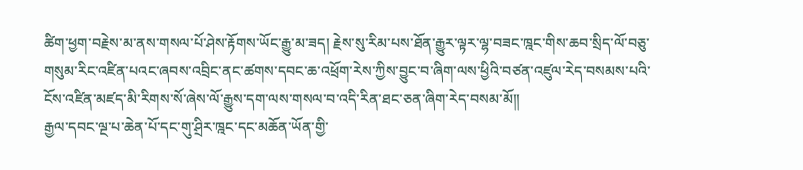ཚིག་ཕྱག་བརྗེས་མ་ནས་གསལ་པོ་ཤེས་རྟོགས་ཡོང་རྒྱུ་མ་ཟད། རྗེས་སུ་རིམ་པས་ཐོན་རྒྱུར་ལྟར་ལྷ་བཟང་ཁྰང་གིས་ཆབ་སྲིད་ལོ་བཅུ་གསུམ་རིང་འཛིན་པའང་ཞབས་འབྲིང་ནང་ཚགས་དབང་ཆ་འཕྲོག་རེས་ཀྱིས་བྱུང་བ་ཞིག་ལས་ཕྱིའི་བཙན་འཛུལ་རེད་བསམས་པའི་ངོས་འཛིན་མཛད་མི་རིགས་སོ་ཞེས་ལོ་རྒྱུས་དག་ལས་གསལ་བ་འདི་རིན་ཐང་ཅན་ཞིག་རེད་བསམ་མོ།།
རྒྱལ་དབང་ལྔ་པ་ཆེན་པོ་དང་གུ་ཤྲིར་ཁྰང་དང་མཆོན་ཡོན་གྱི་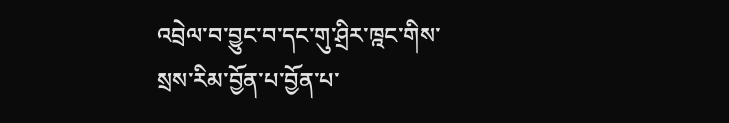འབྲེལ་བ་བྱུང་བ་དང་གུ་ཤྲིར་ཁྰང་གིས་སྲས་རིམ་བྱོན་པ་བྱོན་པ་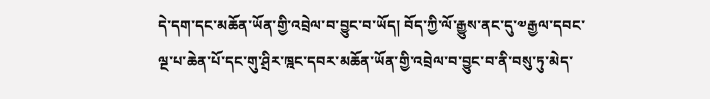དེ་དག་དང་མཆོན་ཡོན་གྱི་འབྲེལ་བ་བྱུང་བ་ཡོད། བོད་ཀྱི་ལོ་རྒྱུས་ནང་དུ་༧རྒྱལ་དབང་ལྔ་པ་ཆེན་པོ་དང་གུ་ཤྲིར་ཁྰང་དབར་མཆོན་ཡོན་གྱི་འབྲེལ་བ་བྱུང་བ་ནི་བསུ་ཏུ་མེད་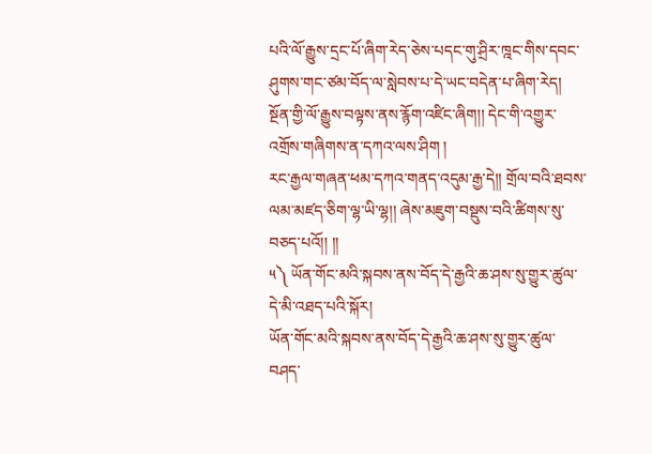པའི་ལོ་རྒྱུས་དྲང་པོ་ཞིག་རེད་ཅེས་པདང་གུ་ཤྲིར་ཁྰང་གིས་དབང་ཤུགས་གང་ཙམ་བོད་ལ་སླེབས་པ་དེ་ཡང་བདེན་པ་ཞིག་རེད།
སྔོན་གྱི་ལོ་རྒྱུས་བལྟས་ནས་རྙོག་འཛིང་ཞིག།། དེང་གི་འགྱུར་འགྲོས་གཞིགས་ན་དཀའ་ལས་ཤིག །
རང་རྒྱལ་གཞན་ཕམ་དཀའ་གནད་འདུམ་རྒྱ་དེ།། གྲོལ་བའི་ཐབས་ལམ་མཛད་ཅིག་ལྷ་ཡི་ལྷ།། ཞེས་མཇུག་བསྡུས་བའི་ཚིགས་སུ་བཅད་པའོ།། །།
༥༽ ཡོན་གོང་མའི་སྐབས་ནས་བོད་དེ་རྒྱའི་ཆ་ཤས་སུ་གྱུར་ཚུལ་དེ་མི་འཐད་པའི་སྐོར།
ཡོན་གོང་མའི་སྐབས་ནས་བོད་དེ་རྒྱའི་ཆ་ཤས་སུ་གྱུར་ཚུལ་བཤད་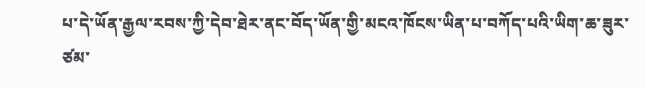པ་དེ་ཡོན་རྒྱལ་རབས་ཀྱི་དེབ་ཐེར་ནང་བོད་ཡོན་གྱི་མངའ་ཁོངས་ཡིན་པ་བཀོད་པའི་ཡིག་ཆ་ཟུར་ཙམ་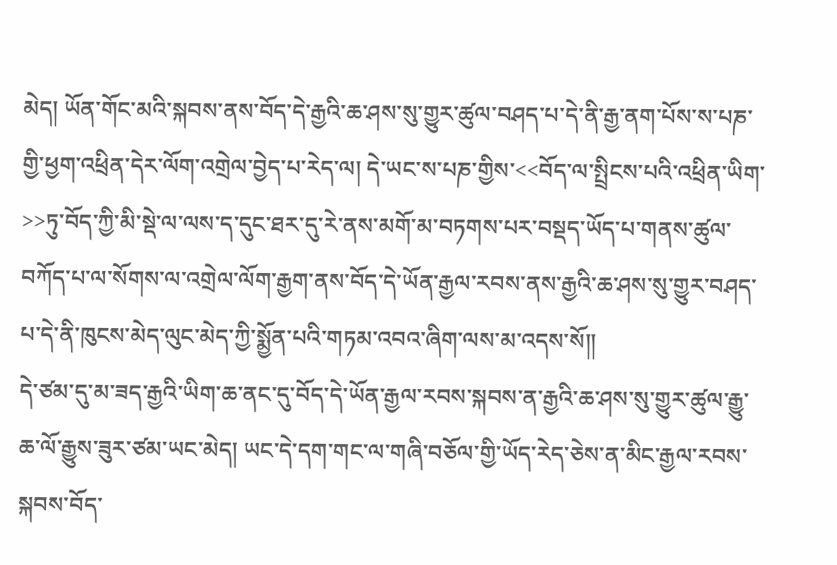མེད། ཡོན་གོང་མའི་སྐབས་ནས་བོད་དེ་རྒྱའི་ཆ་ཤས་སུ་གྱུར་ཚུལ་བཤད་པ་དེ་ནི་རྒྱ་ནག་པོས་ས་པཎ་གྱི་ཕྱག་འཕྲིན་དེར་ལོག་འགྲེལ་བྱེད་པ་རེད་ལ། དེ་ཡང་ས་པཎ་གྱིས་<<བོད་ལ་སྤྲིངས་པའི་འཕྲིན་ཡིག་>>ཏུ་བོད་ཀྱི་མི་སྡེ་ལ་ལས་ད་དུང་ཐར་དུ་རེ་ནས་མགོ་མ་བཏགས་པར་བསྡད་ཡོད་པ་གནས་ཚུལ་བཀོད་པ་ལ་སོགས་ལ་འགྲེལ་ལོག་རྒྱག་ནས་བོད་དེ་ཡོན་རྒྱལ་རབས་ནས་རྒྱའི་ཆ་ཤས་སུ་གྱུར་བཤད་པ་དེ་ནི་ཁུངས་མེད་ལུང་མེད་ཀྱི་སྨྱོན་པའི་གཏམ་འབའ་ཞིག་ལས་མ་འདས་སོ།།
དེ་ཙམ་དུ་མ་ཟད་རྒྱའི་ཡིག་ཆ་ནང་དུ་བོད་དེ་ཡོན་རྒྱལ་རབས་སྐབས་ན་རྒྱའི་ཆ་ཤས་སུ་གྱུར་ཚུལ་རྒྱུ་ཆ་ལོ་རྒྱུས་ཟུར་ཙམ་ཡང་མེད། ཡང་དེ་དག་གང་ལ་གཞི་བཅོལ་གྱི་ཡོད་རེད་ཅེས་ན་མིང་རྒྱལ་རབས་སྐབས་བོད་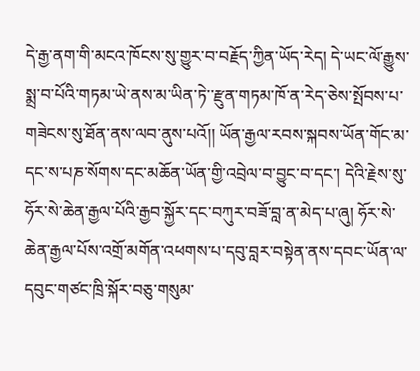དེ་རྒྱ་ནག་གི་མངའ་ཁོངས་སུ་གྱུར་བ་བརྗོད་ཀྱིན་ཡོད་རེད། དེ་ཡང་ལོ་རྒྱུས་སྨྲ་བ་པོའི་གཏམ་ཡེ་ནས་མ་ཡིན་ཏེ་་རྫུན་གཏམ་ཁོ་ན་རེད་ཅེས་སྤོབས་པ་གཟེངས་སུ་ཐོན་ནས་ལབ་ནུས་པའོ།། ཡོན་རྒྱལ་རབས་སྐབས་ཡོན་གོང་མ་དང་ས་པཎ་སོགས་དང་མཆོན་ཡོན་གྱི་འབྲེལ་བ་བྱུང་བ་དང་། དེའི་རྗེས་སུ་ཧོར་སེ་ཆེན་རྒྱལ་པོའི་རྒྱབ་སྐྱོར་དང་བཀུར་བཟོ་བླ་ན་མེད་པ་ཞུ། ཧོར་སེ་ཆེན་རྒྱལ་པོས་འགྲོ་མགོན་འཕགས་པ་དབུ་བླར་བསྟེན་ནས་དབང་ཡོན་ལ་དབུང་གཙང་ཁྲི་སྐོར་བཅུ་གསུམ་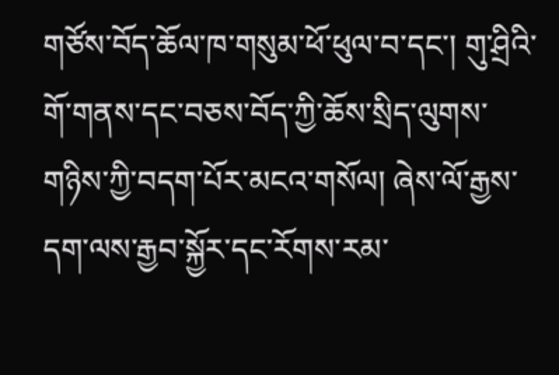གཙོས་བོད་ཆོལ་ཁ་གསུམ་ཕོ་ཕུལ་བ་དང་། གུ་ཤྲིའི་གོ་གནས་དང་བཅས་བོད་ཀྱི་ཆོས་སྲིད་ལུགས་གཉིས་ཀྱི་བདག་པོར་མངའ་གསོལ། ཞེས་ལོ་རྒྱས་དག་ལས་རྒྱབ་སྐྱོར་དང་རོགས་རམ་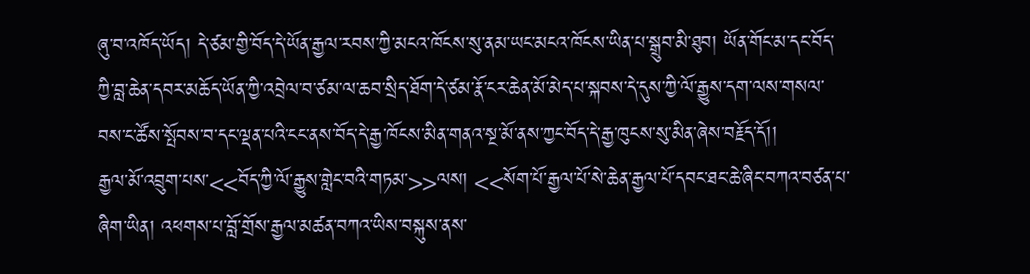ཞུ་བ་འཁོད་ཡོད། དེ་ཙམ་གྱི་བོད་དེ་ཡོན་རྒྱལ་རབས་ཀྱི་མངའ་ཁོངས་སུ་ནམ་ཡང་མངའ་ཁོངས་ཡིན་པ་སྒྲུབ་མི་ཐུབ། ཡོན་གོང་མ་དང་བོད་ཀྱི་བླ་ཆེན་དབར་མཆོད་ཡོན་ཀྱི་འབྲེལ་བ་ཙམ་ལ་ཆབ་སྲིད་ཐོག་དེ་ཙམ་རྣོ་ངར་ཆེན་མོ་མེད་པ་སྐབས་དེ་དུས་ཀྱི་ལོ་རྒྱུས་དག་ལས་གསལ་བས་ང་ཚོས་སྤོབས་བ་དང་ལྡན་པའི་ངང་ནས་བོད་དེ་རྒྱ་ཁོངས་མིན་གནའ་སྔ་མོ་ནས་ཀྱང་བོད་དེ་རྒྱ་ཁུངས་སུ་མིན་ཞེས་བརྗོད་དོ།།
རྒྱལ་མོ་འབྲུག་པས་<<བོད་ཀྱི་ལོ་རྒྱུས་གླེང་བའི་གཏམ་>>ལས། <<སོག་པོ་རྒྱལ་པོ་སེ་ཆེན་རྒྱལ་པོ་དབང་ཐང་ཆེ་ཞིང་བཀའ་བཙན་པ་ཞིག་ཡིན། འཕགས་པ་བློ་གྲོས་རྒྱལ་མཚན་བཀའ་ཡིས་བསྐུས་ནས་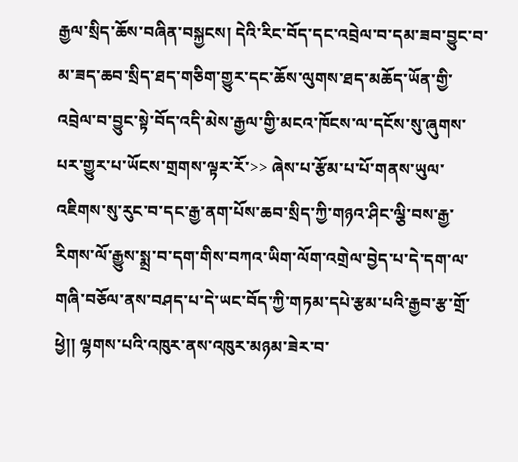རྒྱལ་སྲིད་ཆོས་བཞིན་བསྐྱངས། དེའི་རིང་བོད་དང་འབྲེལ་བ་དམ་ཟབ་བྱུང་བ་མ་ཟད་ཆབ་སྲིད་ཐད་གཅིག་གྱུར་དང་ཆོས་ལུགས་ཐད་མཆོད་ཡོན་གྱི་འབྲེལ་བ་བྱུང་སྟེ་བོད་འདི་མེས་རྒྱལ་གྱི་མངའ་ཁོངས་ལ་དངོས་སུ་ཞུགས་པར་གྱུར་པ་ཡོངས་གྲགས་ལྟར་རོ་>> ཞེས་པ་རྩོམ་པ་པོ་གནས་ཡུལ་འཇིགས་སུ་རུང་བ་དང་རྒྱ་ནག་པོས་ཆབ་སྲིད་ཀྱི་གཉའ་ཤིང་ལྕི་བས་རྒྱ་རིགས་ལོ་རྒྱུས་སྨྲ་བ་དག་གིས་བཀའ་ཡིག་ལོག་འགྲེལ་བྱེད་པ་དེ་དག་ལ་གཞི་བཅོལ་ནས་བཤད་པ་དེ་ཡང་བོད་ཀྱི་གཏམ་དཔེ་རྩམ་པའི་རྒྱབ་རྩ་གྲོ་ཕྱེ།། ལྷགས་པའི་འཁུར་ནས་འཁུར་མཉམ་ཟེར་བ་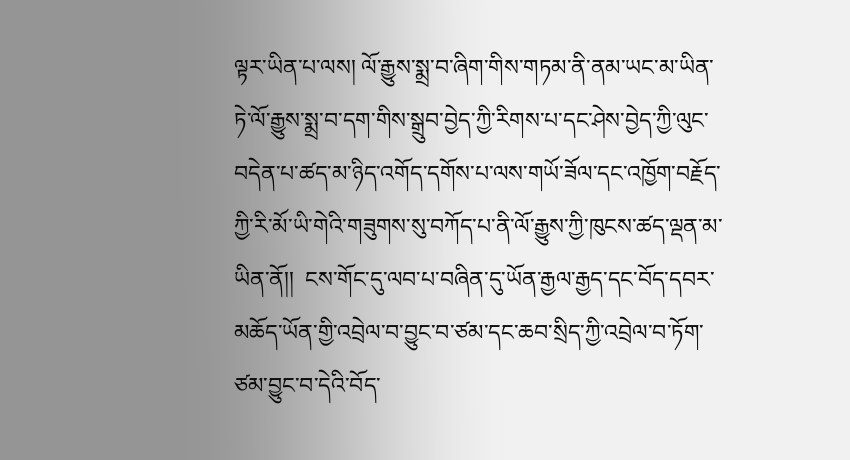ལྟར་ཡིན་པ་ལས། ལོ་རྒྱུས་སྨྲ་བ་ཞིག་གིས་གཏམ་ནི་ནམ་ཡང་མ་ཡིན་ཏེ་ལོ་རྒྱུས་སྨྲ་བ་དག་གིས་སྒྲུབ་བྱེད་ཀྱི་རིགས་པ་དང་ཤེས་བྱེད་ཀྱི་ལུང་བདེན་པ་ཚད་མ་ཉིད་འགོད་དགོས་པ་ལས་གཡོ་ཟོལ་དང་འཁྱོག་བརྗོད་ཀྱི་རི་མོ་ཡི་གེའི་གཟུགས་སུ་བཀོད་པ་ནི་ལོ་རྒྱུས་ཀྱི་ཁུངས་ཚད་ལྡན་མ་ཡིན་ནོ།།  ངས་གོང་དུ་ལབ་པ་བཞིན་དུ་ཡོན་རྒྱལ་རྒྱད་དང་བོད་དབར་མཆོད་ཡོན་གྱི་འབྲེལ་བ་བྱུང་བ་ཙམ་དང་ཆབ་སྲིད་ཀྱི་འབྲེལ་བ་ཏོག་ཙམ་བྱུང་བ་དེའི་བོད་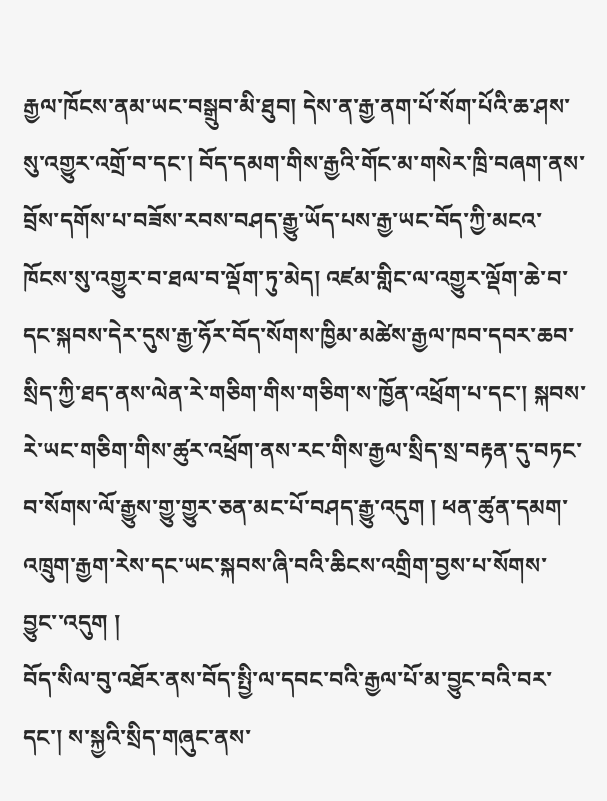རྒྱལ་ཁོངས་ནམ་ཡང་བསྒྲུབ་མི་ཐུབ། དེས་ན་རྒྱ་ནག་པོ་སོག་པོའི་ཆ་ཤས་སུ་འགྱུར་འགྲོ་བ་དང་། བོད་དམག་གིས་རྒྱའི་གོང་མ་གསེར་ཁྲི་བཞག་ནས་བྲོས་དགོས་པ་བཟོས་རབས་བཤད་རྒྱུ་ཡོད་པས་རྒྱ་ཡང་བོད་ཀྱི་མངའ་ཁོངས་སུ་འགྱུར་བ་ཐལ་བ་ལྡོག་ཏུ་མེད། འཛམ་གླིང་ལ་འགྱུར་ལྡོག་ཆེ་བ་དང་སྐབས་དེར་དུས་རྒྱ་ཧོར་བོད་སོགས་ཁྱིམ་མཚེས་རྒྱལ་ཁབ་དབར་ཆབ་སྲིད་ཀྱི་ཐད་ནས་ལེན་རེ་གཅིག་གིས་གཅིག་ས་ཁྱོན་འཕྲོག་པ་དང་། སྐབས་རེ་ཡང་གཅིག་གིས་ཚུར་འཕྲོག་ནས་རང་གིས་རྒྱལ་སྲིད་སྲ་བརྟན་དུ་བཏང་བ་སོགས་ལོ་རྒྱུས་གྱུ་གྱུར་ཅན་མང་པོ་བཤད་རྒྱུ་འདུག ། ཕན་ཚུན་དམག་འཁྲུག་རྒྱག་རེས་དང་ཡང་སྐབས་ཞི་བའི་ཆིངས་འགྲིག་བྱས་པ་སོགས་བྱུང་་འདུག །
བོད་སིལ་བུ་འཐོར་ནས་བོད་སྤྱི་ལ་དབང་བའི་རྒྱལ་པོ་མ་བྱུང་བའི་བར་དང་། ས་སྐྱའི་སྲིད་གཞུང་ནས་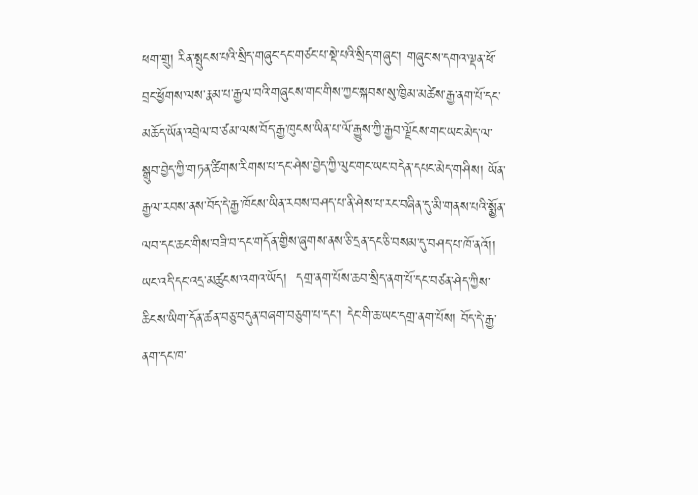ཕག་གྲུ། རིན་སྤུངས་པའི་སྲིད་གཞུང་དང་གཙང་པ་སྡེ་པའི་སྲིད་གཞུང་། གཞུང་ས་དགའ་ལྡན་ཕོ་བྲང་ཕྱོགས་ལས་རྣམ་པ་རྒྱལ་བའི་གཞུངས་གང་གིས་ཀྱང་སྐབས་སུ་ཁྱིམ་མཚེས་རྒྱ་ནག་པོ་དང་མཆོད་ཡོན་འབྲེལ་བ་ཙམ་ལས་བོད་རྒྱ་ཁུངས་ཡིན་པ་ལོ་རྒྱུས་ཀྱི་རྒྱབ་ལྗོངས་གང་ཡང་མེད་ལ་སྒྲུབ་བྱེད་ཀྱི་གཏན་ཚིགས་རིགས་པ་དང་ཤེས་བྱེད་ཀྱི་ལུང་གང་ཡང་བདེན་དཔང་མེད་གཤིས། ཡོན་རྒྱལ་རབས་ནས་བོད་དེ་རྒྱ་ཁོངས་ཡིན་རབས་བཤད་པ་ནི་ཤེས་པ་རང་བཞིན་དུ་མི་གནས་པའི་སྨྱོན་ལབ་དང་ཆང་གིས་བཟི་བ་དང་གདོན་གྱིས་ཞུགས་ནས་ཅི་དྲན་དང་ཅི་བསམ་དུ་བཤད་པ་ཁོ་ནའོ།། ཡང་འདི་དང་འདྲ་མཚུངས་འགའ་ཡོད།  དགྲ་ནག་པོས་ཆབ་སྲིད་ནག་པོ་དང་བཙན་ཤེད་ཀྱིས་ཆིངས་ཡིག་དོན་ཚན་བཅུ་བདུན་བཞག་བཅུག་པ་དང་། དེང་གི་ཆ་ཡང་དགྲ་ནག་པོས། བོད་དེ་རྒྱ་ནག་དང་ཁ་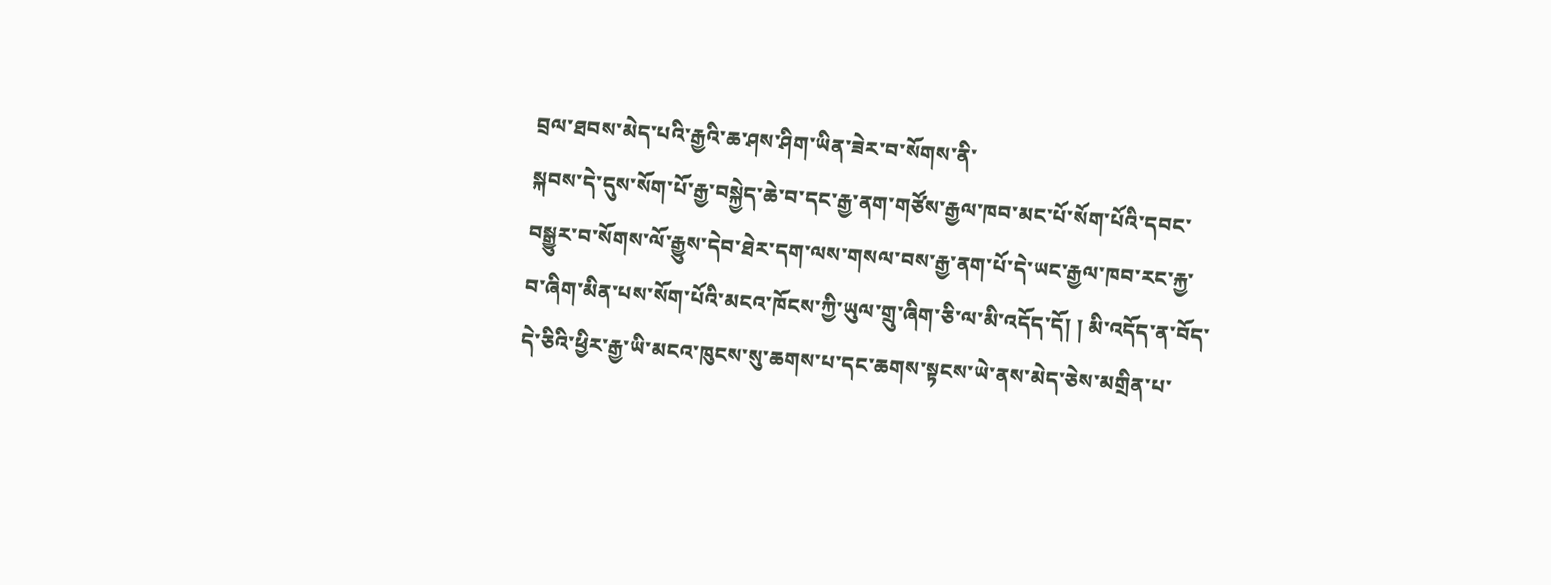བྲལ་ཐབས་མེད་པའི་རྒྱའི་ཆ་ཤས་ཤིག་ཡིན་ཟེར་བ་སོགས་ནི་
སྐབས་དེ་དུས་སོག་པོ་རྒྱ་བསྐྱེད་ཆེ་བ་དང་རྒྱ་ནག་གཙོས་རྒྱལ་ཁབ་མང་པོ་སོག་པོའི་དབང་བསྒྱུར་བ་སོགས་ལོ་རྒྱུས་དེབ་ཐེར་དག་ལས་གསལ་བས་རྒྱ་ནག་པོ་དེ་ཡང་རྒྱལ་ཁབ་རང་རྐྱ་བ་ཞིག་མིན་པས་སོག་པོའི་མངའ་ཁོངས་ཀྱི་ཡུལ་གྲུ་ཞིག་ཅི་ལ་མི་འདོད་དོ། ། མི་འདོད་ན་བོད་དེ་ཅིའི་ཕྱིར་རྒྱ་ཡི་མངའ་ཁུངས་སུ་ཆགས་པ་དང་ཆགས་སྟངས་ཡེ་ནས་མེད་ཅེས་མགྲིན་པ་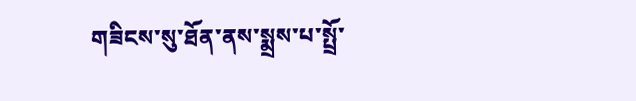གཟིངས་སུ་ཐོན་ནས་སྨྲས་པ་སྤྲོ་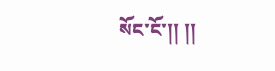སོང་ངོ་།། །།